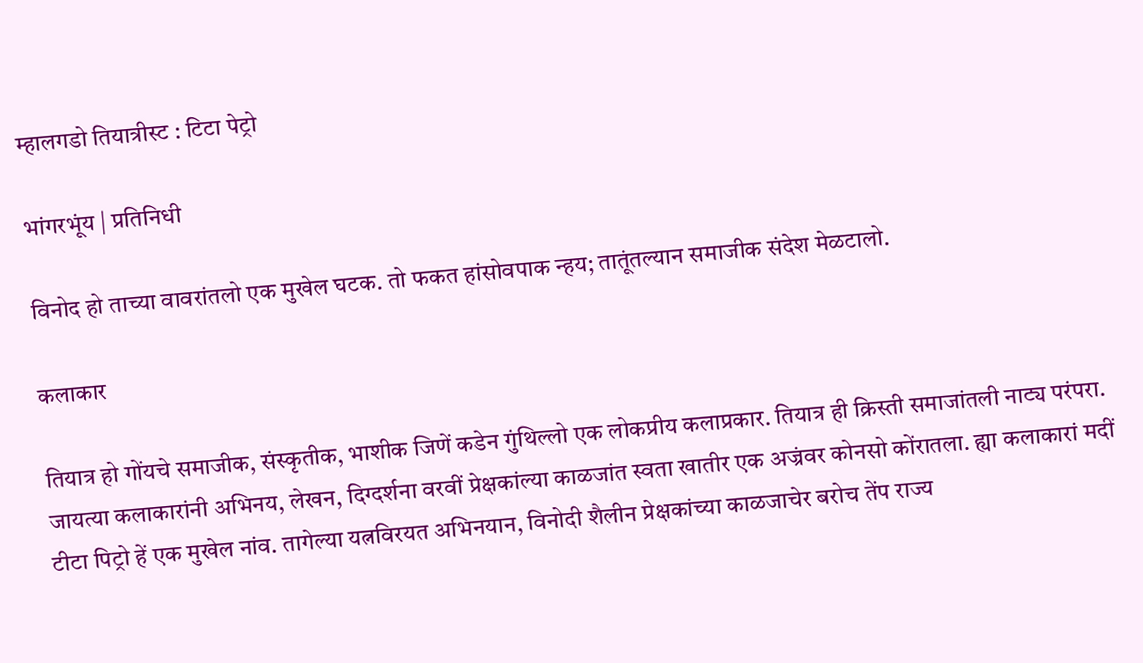म्हालगडो तियात्रीस्ट : टिटा पेट्रो

भांगरभूंय | प्रतिनिधी

विनोद हो ताच्या वावरांतलो एक मुखेल घटक. तो फकत हांसोवपाक न्हय; तातूंतल्यान समाजीक संदेश मेळटालो.

कलाकार

तियात्र हो गोंयचे समाजीक, संस्कृतीक, भाशीक जिणें कडेन गुंथिल्लो एक लोकप्रीय कलाप्रकार. तियात्र ही क्रिस्ती समाजांतली नाट्य परंपरा. जायत्या कलाकारांनी अभिनय, लेखन, दिग्दर्शना वरवीं प्रेक्षकांल्या काळजांत स्वता खातीर एक अज्रंवर कोनसो कोंरातला. ह्या कलाकारां मदीं टीटा पिट्रो हें एक मुखेल नांव. तागेल्या यत्नविरयत अभिनयान, विनोदी शैलीन प्रेक्षकांच्या काळजाचेर बरोच तेंप राज्य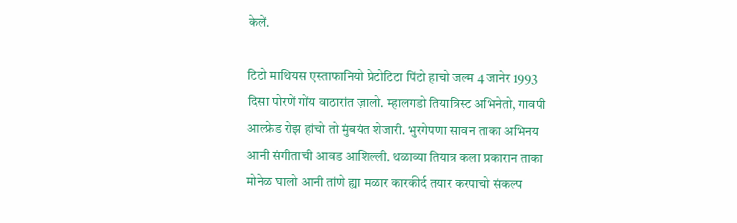केलें.

टिटो माथियस एस्ताफानियो प्रेटोटिटा पिंटो हाचो जल्म 4 जानेर 1993 दिसा पोरणें गोंय वाठारांत ज़ालो. म्हालगडो तियात्रिस्ट अभिनेतो, गावपी आल्फ्रेड रोझ हांचो तो मुंबयंत शेजारी. भुरगेपणा सावन ताका अभिनय आनी संगीताची आवड आशिल्ली. थळाव्या तियात्र कला प्रकारान ताका मोनेळ घालो आनी तांणे ह्या मळार कारकीर्द तयार करपाचो संकल्प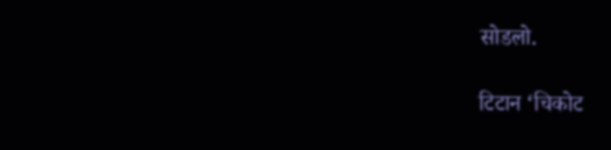सोडलो.

टिटान ‘चिकोट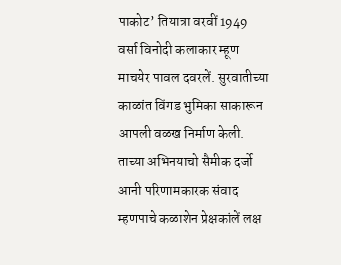पाकोट’ तियात्रा वरवीं 1949 वर्सा विनोदी कलाकार म्हूण माचयेर पावल दवरलें. सुरवातीच्या काळांत विंगड भुमिका साकारून आपली वळख निर्माण केली. ताच्या अभिनयाचो सैमीक दर्जो आनी परिणामकारक संवाद म्हणपाचे कळाशेन प्रेक्षकांलें लक्ष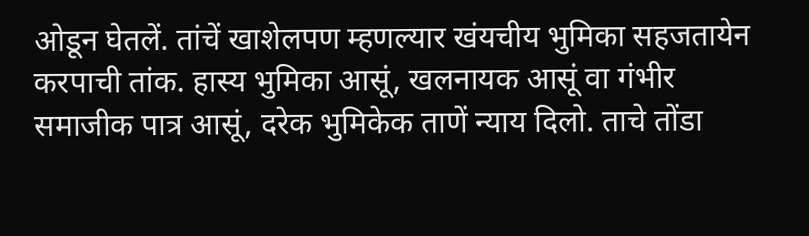ओडून घेतलें. तांचें खाशेलपण म्हणल्यार खंयचीय भुमिका सहजतायेन करपाची तांक. हास्य भुमिका आसूं, खलनायक आसूं वा गंभीर समाजीक पात्र आसूं, दरेक भुमिकेक ताणें न्याय दिलो. ताचे तोंडा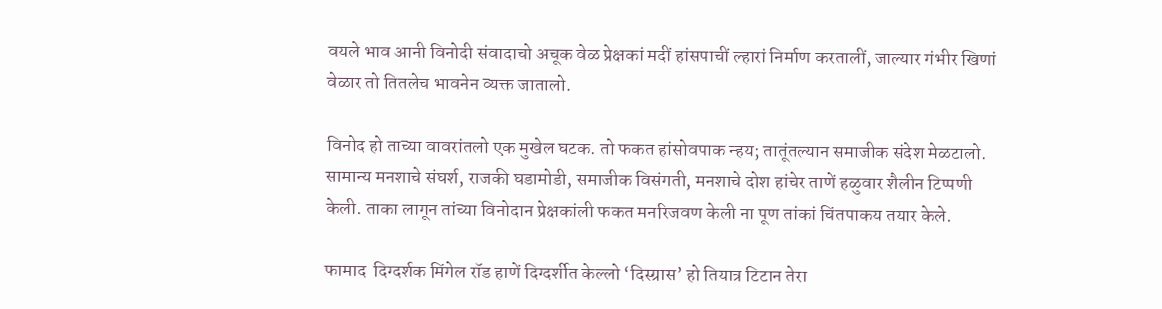वयले भाव आनी विनोदी संवादाचो अचूक वेळ प्रेक्षकां मदीं हांसपाचीं ल्हारां निर्माण करतालीं, जाल्यार गंभीर खिणां वेळार तो तितलेच भावनेन व्यक्त जातालो.

विनोद हो ताच्या वावरांतलो एक मुखेल घटक. तो फकत हांसोवपाक न्हय; तातूंतल्यान समाजीक संदेश मेळटालो. सामान्य मनशाचे संघर्श, राजकी घडामोडी, समाजीक विसंगती, मनशाचे दोश हांचेर ताणें हळुवार शैलीन टिप्पणी केली. ताका लागून तांच्या विनोदान प्रेक्षकांली फकत मनरिजवण केली ना पूण तांकां चिंतपाकय तयार केले.

फामाद  दिग्दर्शक मिंगेल रॉड हाणें दिग्दर्शीत केल्लो ‘दिस्ग्रास’ हो तियात्र टिटान तेरा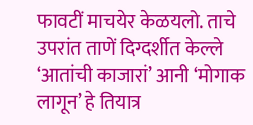फावटीं माचयेर केळयलो. ताचे उपरांत ताणें दिग्दर्शीत केल्ले ‘आतांची काजारां’ आनी ‘मोगाक लागून’ हे तियात्र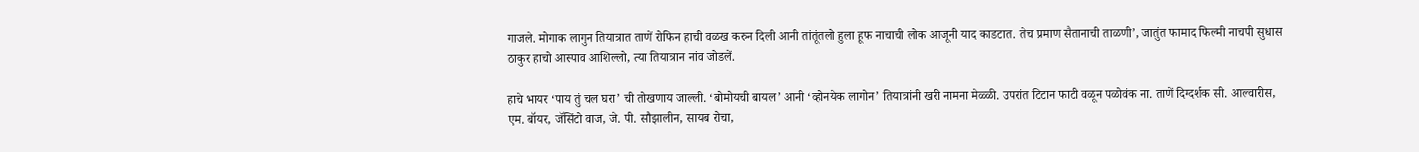गाजले. मोगाक लागुन तियात्रात ताणें रोफिन हाची वळख करुन दिली आनी तांतूंतलो हुला हूफ नाचाची लोक आजूनी याद काडटात. तेच प्रमाण सैतानाची ताळणी’, जातुंत फामाद फिल्मी नाचपी सुधास ठाकुर हाचो आस्पाव आशिल्लो, त्या तियात्रान नांव जोडलें.

हाचे भायर ‘पाय तुं चल घरा’ ची तोखणाय जाल्ली. ‘बोमोयची बायल’ आनी ‘व्होनयेक लागोन’ तियात्रांनी खरी नामना मेळ्ळी. उपरांत टिटान फाटी वळून पळोवंक ना. ताणें दिग्दर्शक सी. आल्वारीस, एम. बॉयर, जॅसिंटो वाज, जे. पी. सौझालीन, सायब रोचा,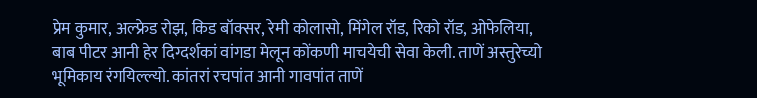प्रेम कुमार, अल्फ्रेड रोझ, किड बॉक्सर, रेमी कोलासो, मिंगेल रॉड, रिको रॉड, ओफेलिया, बाब पीटर आनी हेर दिग्दर्शकां वांगडा मेलून कोंकणी माचयेची सेवा केली. ताणें अस्तुरेच्यो भूमिकाय रंगयिल्ल्यो. कांतरां रचपांत आनी गावपांत ताणें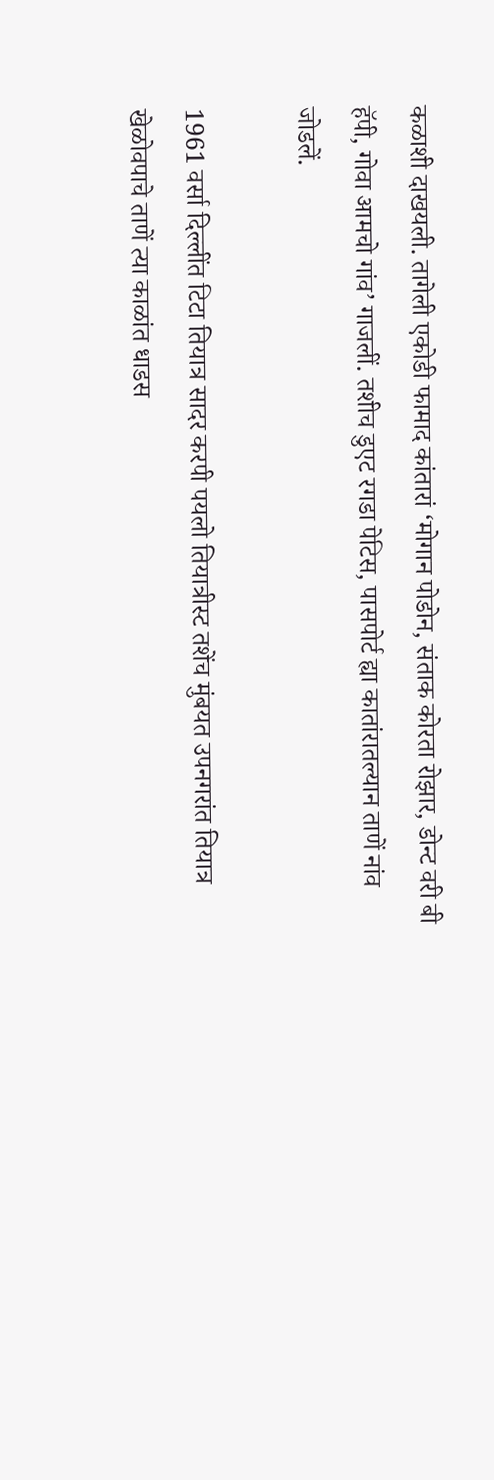कळाशी दाखयली. तागेली एकोडी फामाद कांतारां ‘मोगान पोडोन, संताक कोरता रोझार, डोन्ट वरी बी हॅपी, गोवा आमचो गांव’ गाजलीं. तशीच डुएट रगडा पेटिस, पासपोर्ट ह्या कातांरातल्यान ताणें नांव जोडलें.

1961 वर्सा दिल्लींत टिटा तियात्र सादर करपी पयलो तियात्रीस्ट तशेंच मुंबयत उपनगरांत तियात्र खेळोवपाचे ताणें त्या काळांत धाडस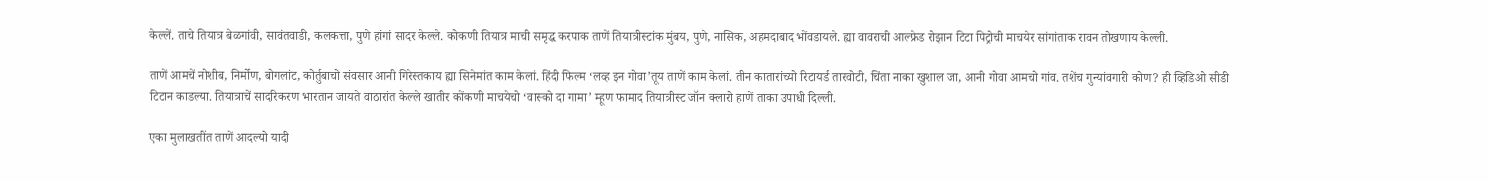केल्लें. ताचे तियात्र बेळगांवी, सावंतवाडी, कलकत्ता, पुणे हांगां सादर केल्ले. कोकणी तियात्र माची समृद्ध करपाक ताणें तियात्रीस्टांक मुंबय, पुणे, नासिक, अहमदाबाद भोंवडायले. ह्या वावराची आल्फ्रेड रोझान टिटा पिट्रोची माचयेर सांगांताक रावन तोखणाय केल्ली.

ताणें आमचें नोशीब, निर्मोण, बोगलांट, कोर्तुबाचो संवसार आनी गिरेस्तकाय ह्या सिनेमांत काम केलां. हिंदी फिल्म ‘लव्ह इन गोवा’तूय ताणें काम केलां. तीन कातारांच्यो रिटायर्ड तारवोटी, चिंता नाका खुशाल जा, आनी गोवा आमचो गांव. तशेंच गुन्यांवगारी कोण? ही व्हिडिओ सीडी टिटान काडल्या. तियात्राचें सादरिकरण भारतान जायते वाठारांत केल्ले खातीर कोंकणी माचयेचो ‘वास्को दा गामा’ म्हूण फामाद तियात्रीस्ट जॉन क्लारो हाणें ताका उपाधी दिल्ली.

एका मुलाखतींत ताणें आदल्यो यादी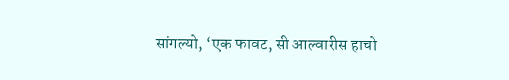सांगल्यो, ‘एक फावट, सी आल्वारीस हाचो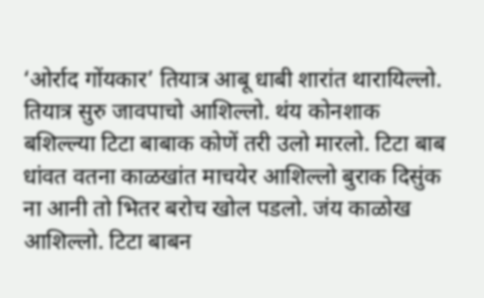‘ओर्राद गोंयकार’ तियात्र आबू धाबी शारांत थारायिल्लो. तियात्र सुरु जावपाचो आशिल्लो. थंय कोनशाक बशिल्ल्या टिटा बाबाक कोणें तरी उलो मारलो. टिटा बाब धांवत वतना काळखांत माचयेर आशिल्लो बुराक दिसुंक ना आनी तो भितर बरोच खोल पडलो. जंय काळोख आशिल्लो. टिटा बाबन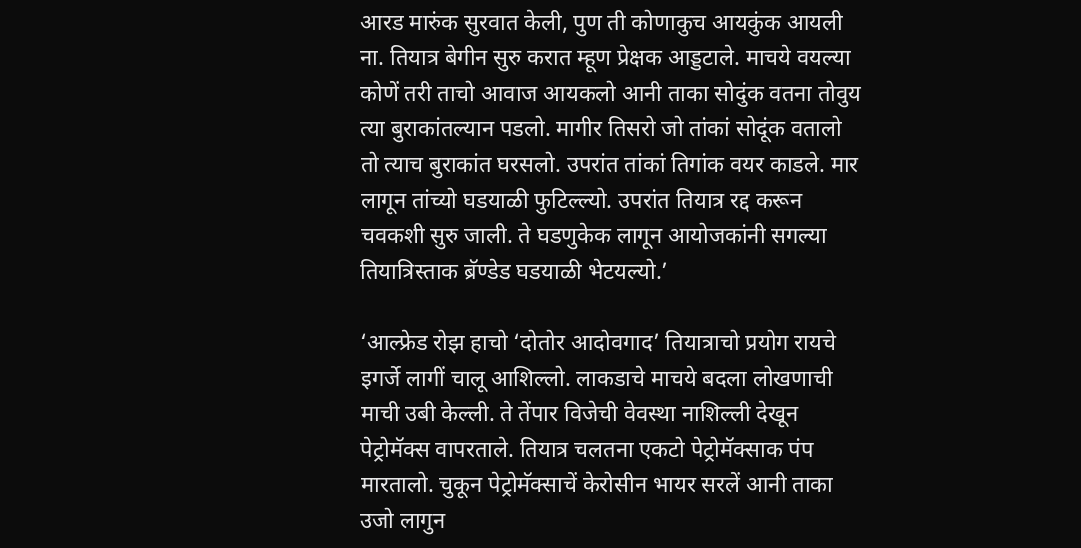आरड मारुंक सुरवात केली, पुण ती कोणाकुच आयकुंक आयली ना. तियात्र बेगीन सुरु करात म्हूण प्रेक्षक आड्डटाले. माचये वयल्या कोणें तरी ताचो आवाज आयकलो आनी ताका सोदुंक वतना तोवुय त्या बुराकांतल्यान पडलो. मागीर तिसरो जो तांकां सोदूंक वतालो तो त्याच बुराकांत घरसलो. उपरांत तांकां तिगांक वयर काडले. मार लागून तांच्यो घडयाळी फुटिल्ल्यो. उपरांत तियात्र रद्द करून चवकशी सुरु जाली. ते घडणुकेक लागून आयोजकांनी सगल्या तियात्रिस्ताक ब्रॅण्डेड घडयाळी भेटयल्यो.’

‘आल्फ्रेड रोझ हाचो ‘दोतोर आदोवगाद’ तियात्राचो प्रयोग रायचे इगर्जे लागीं चालू आशिल्लो. लाकडाचे माचये बदला लोखणाची माची उबी केल्ली. ते तेंपार विजेची वेवस्था नाशिल्ली देखून पेट्रोमॅक्स वापरताले. तियात्र चलतना एकटो पेट्रोमॅक्साक पंप मारतालो. चुकून पेट्रोमॅक्साचें केरोसीन भायर सरलें आनी ताका उजो लागुन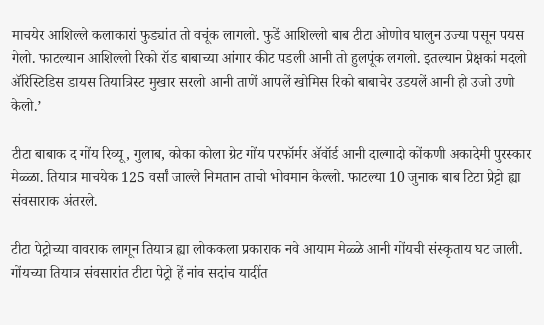माचयेर आशिल्ले कलाकारां फुड्यांत तो वचूंक लागलो. फुडें आशिल्लो बाब टीटा ओणोव घालुन उज्या पसून पयस गेलो. फाटल्यान आशिल्लो रिको रॉड बाबाच्या आंगार कीट पडली आनी तो हुलपूंक लगलो. इतल्यान प्रेक्षकां मदलो ॲरिस्टिडिस डायस तियात्रिस्ट मुखार सरलो आनी ताणें आपलें खोमिस रिको बाबाचेर उडयलें आनी हो उजो उणो केलो.’

टीटा बाबाक द गोंय रिव्यू, गुलाब, कोका कोला ग्रेट गोंय परफॉर्मर ॲवॉर्ड आनी दाल्गादो कोंकणी अकादेमी पुरस्कार मेळ्ळा. तियात्र माचयेक 125 वर्सां जाल्ले निमतान ताचो भोवमान केल्लो. फाटल्या 10 जुनाक बाब टिटा प्रेट्टो ह्या संवसाराक अंतरले.

टीटा पेट्रोच्या वावराक लागून तियात्र ह्या लोककला प्रकाराक नवे आयाम मेळ्ळे आनी गोंयची संस्कृताय घट जाली. गोंयच्या तियात्र संवसारांत टीटा पेट्रो हें नांव सदांच यादींत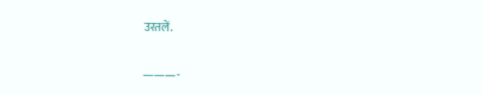उरतलें.

———-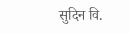सुदिन वि.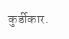कुर्डीकार.